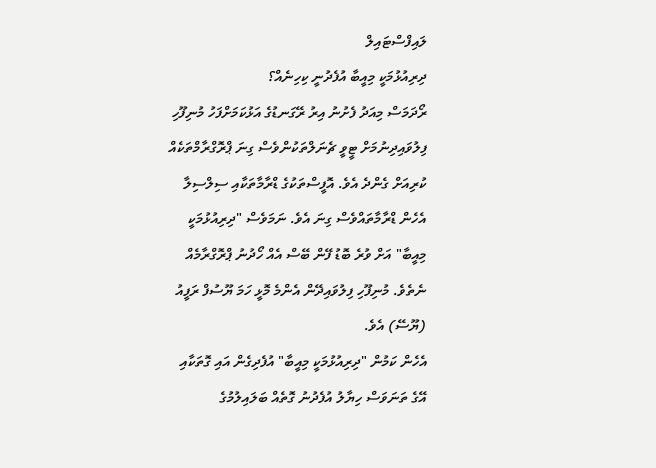ލައިފްސްޓައިލް
ދިރިއުޅުމަކީ މިއީބާ އުފެދުނީ ކިހިނެއް؟
ރޯދަމަސް މިއަދު ފެށުނު އިރު ރޭގަނޑުގެ އަޅުކަމަށްފަހު މުނިފޫހި ފިލުވައިދިނުމަށް ޓީވީ ޗެނަލްތަކުންވެސް ގިނަ ޕްރޮގްރާމްތަކެއް ކުރިއަށް ގެންދެ އެވެ. އޮފީސްތަކުގެ ޑްރާމާތަކާއި ސިލްސިލާ އެހެން ޑްރާމާތައްވެސް ގިނަ އެވެ. ނަމަވެސް "ދިރިއުޅުމަކީ މިއީބާ" އަށް ވުރެ ބޮޑު ފޭން ބޭސް އެއް ހޯދުނު ޕްރޮގްރާމެއް ނެތެވެ. މުނިފޫހި ފިލުވައިދޭން އެންމެ މޮޅީ ހަމަ ޔޫސުފް ރަފީއު (ޔޫސޭ) އެވެ.
އެހެން ކަމުން "ދިރިއުޅުމަކީ މިއީބާ" އުފެދިގެން އައި ގޮތަކާއި އޭގެ ތަނަވަސް ހިޔާލު އުފެދުނު ގޮތެއް ބަލައިލުމުގެ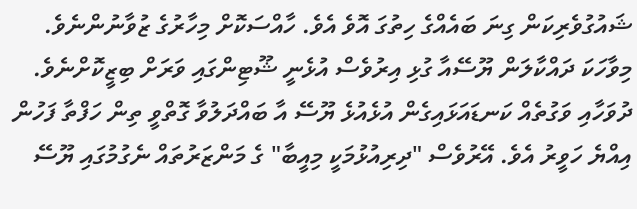ޝައުގުވެރިކަން ގިނަ ބައެއްގެ ހިތުގަ އޮވެ އެވެ. ހާއްސަކޮށް މިހާރުގެ ޒުވާނުންނެވެ.
މިވާހަކަ ދައްކާލަން ޔޫސޭއާ ގުޅި އިރުވެސް އުޅެނީ ޝޫޓިންގައި ވަރަށް ބިޒީކޮށްނެވެ. ދުވަހާއި ވަގުތެއް ކަނޑައަޅައިގެން އުޅެއުޅެ ޔޫސޭ އާ ބައްދަލުވާ ގޮތްވީ ތިން ހަފްތާ ފަހުން އިއްޔެ ހަވީރު އެވެ. އޭރުވެސް "ދިރިއުޅުމަކީ މިއީބާ" ގެ މަންޒަރުތައް ނެގުމުގައި ޔޫސޭ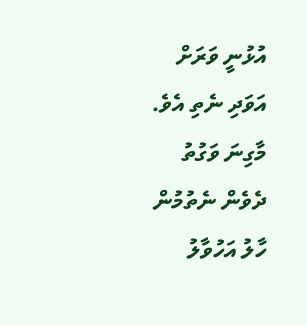އުޅުނީ ވަރަށް އަވަދި ނެތި އެވެ.
މާގިނަ ވަގުތު ދެވެން ނެތުމުން ހާލު އަހުވާލު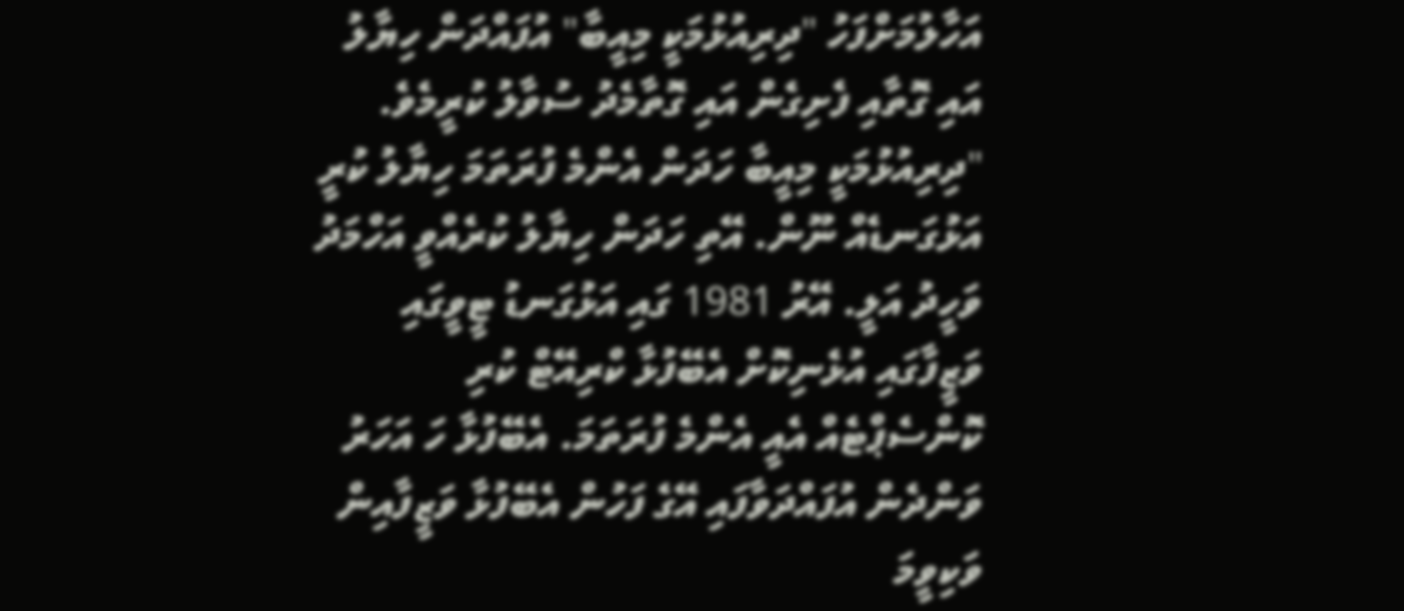އަހާލުމަށްފަހު "ދިރިއުޅުމަކީ މިއީބާ" އުފައްދަން ހިޔާލު އައި ގޮތާއި ފެށިގެން އައި ގޮތާމެދު ސުވާލު ކުރީމެވެ.
"ދިރިއުޅުމަކީ މިއީބާ ހަދަން އެންމެ ފުރަތަމަ ހިޔާލު ކުރީ އަޅުގަނޑެއް ނޫން. އޭތި ހަދަން ހިޔާލު ކުރެއްވީ އަހްމަދު ވަހީދު އަލީ. އޭރު 1981 ގައި އަޅުގަނޑު ޓީވީގައި ވަޒީފާގައި އުޅެނިކޮށް އެބޭފުޅާ ކްރިއޭޓް ކުރި ކޮންސެޕްޓެއް އެއީ އެންމެ ފުރަތަމަ. އެބޭފުޅާ ހަ އަހަރު ވަންދެން އުފައްދަވާފައި އޭގެ ފަހުން އެބޭފުޅާ ވަޒީފާއިން ވަކިވީމަ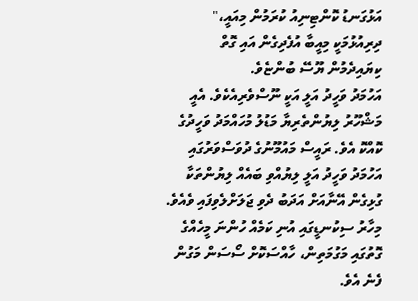އަޅުގަނޑު ކޮންޓިނިއު ކުރަމުން މިއައީ،" ދިރިއުޅުމަކީ މިއީބާ އުފެދިގެން އައި ގޮތް ކިޔައިދެމުން ޔޫސޭ ބުންޏެވެ.
އަހުމަދު ވަހީދު އަލީ އަކީ ނޫސްވެރިއެކެވެ. އެއީ މަޝްހޫރު ލިޔުންތެރިޔާ މަޑުލު މުހައްމަދު ވަހީދުގެ ކޮއްކޮ އެވެ. ރައީސް މައުމޫނުގެ ދުވަސްވަރުގައި އަހުމަދު ވަހީދު އަލީ ލިޔުއްވި ބައެއް ލިޔުންތަކާ ގުޅިގެން އޭނާއަށް އަދަބު ދެވި ޖަލަށްލެވިފައި ވެއެވެ. މިހާރު ސިކުނޑީގައި އުނި ކަމެއް ހުންނަ މީހެއްގެ ގޮތުގައި މަގުމަތިން، ހާއްސަކޮށް ސޯސަން މަގުން ފެނެ އެވެ.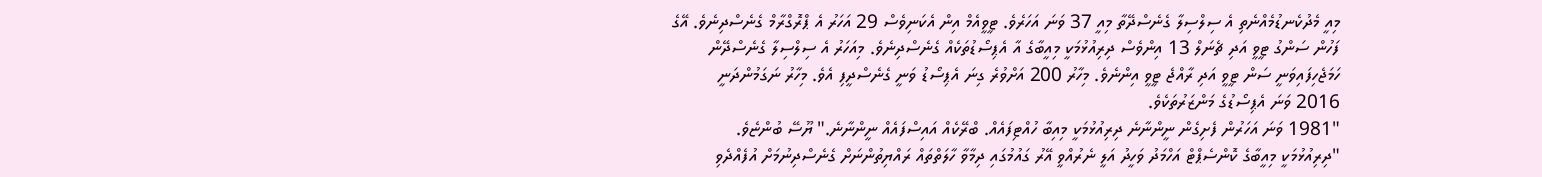މިއީ މެދުކެނޑުމެއްނެތި އެ ސިލްސިލާ ގެނެސްދޭތާ މިއީ 37 ވަނަ އަހަރެވެ. ޓީވީއެމް އިން އެކަނިވެސް 29 އަހަރު އެ ޕްރޮގްރާމް ގެނެސްދިނެވެ. އޭގެ ފަހުން ސަންގު ޓީވީ އަދި ޗެނަލް 13 އިންވެސް ދިރިއުޅުމަކީ މިއީބާގެ އާ އެޕިސޯޑުތަކެއް ގެނެސްދިނެވެ. މިއަހަރު އެ ސިލްސިލާ ގެނެސްދޭން ހަމަޖެހިފައިވަނީ ސަން ޓީވީ އަދި ރާއްޖެ ޓީވީ އިންނެވެ. މިހާރު 200 އަށްވުރެ ގިނަ އެޕިސޯޑު ވަނީ ގެނެސްދީފި އެވެ. މިހާރު ނަގަމުންދަނީ 2016 ވަނަ އެޕިސޯޑުގެ މަންޒަރުތަކެވެ.
"1981 ވަނަ އަހަރުން ފެށިގެން ނީންނާނެ ދިރިއުޅުމަކީ މިއިބާ ހުއްޓިފައެއް. ބްރޭކެއް އައިސްފައެއް ނީންނާނެ." ޔޫސޭ ބުންޏެވެ.
"ދިރިއުޅުމަކީ މިއީބާގެ ކޮންސެޕްޓް އަހްމަދު ވަހީދު އަލީ ނެރުއްވީ އޭރު ގައުމުގައި ދިމާވާ ހާލަތްތައް ރައްޔިތުންނަށް ގެނެސްދިނުމަށް އުފެއްދެވި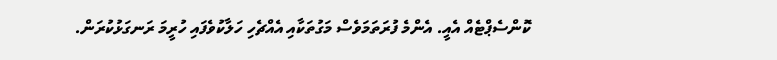ކޮންސެޕްޓެއް އެއީ. އެންމެ ފުރަތަމަވެސް މަގުތަކާއި އެއްޗެހި ހަލާކުވެފައި ހުރީމަ ރަނގަޅުކުރަން.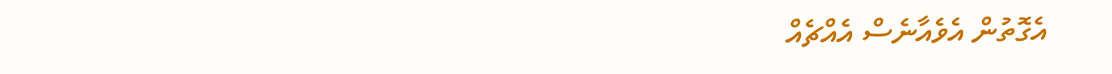އެގޮތުން އެވެއާނެސް އެއްޗެއް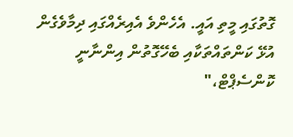ގޮތުގައި މީތި އައީ. އެހެންވެ އެއިރެއްގައި ދިމާވެގެން އުޅޭ ކަންތައްތަކާއި ބެހޭގޮތުން އިންނާނީ ކޮންސެޕްޓް،"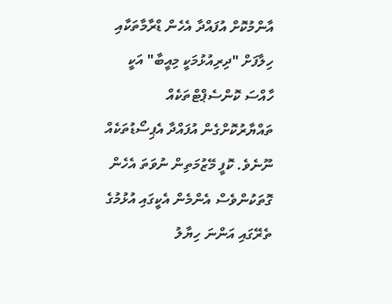އާންމުކޮށް އުފައްދާ އެހެން ޑްރާމާތަކާއި ހިލާފަށް "ދިރިއުޅުމަކީ މިއީބާ" އަކީ ހާއްސަ ކޮންސެޕްޓްތަކެއް ތައްޔާރުކޮށްގެން އުފައްދާ އެޕިސޯޑުތަކެއް ނޫނެވެ. ކޮފީ މޭޒުމަތިން ނުވަތަ އެހެން ގޮތަކުންވެސް އެންމެން އެކީގައި އުޅުމުގެ ތެރޭގައި އަންނަ ހިޔާލު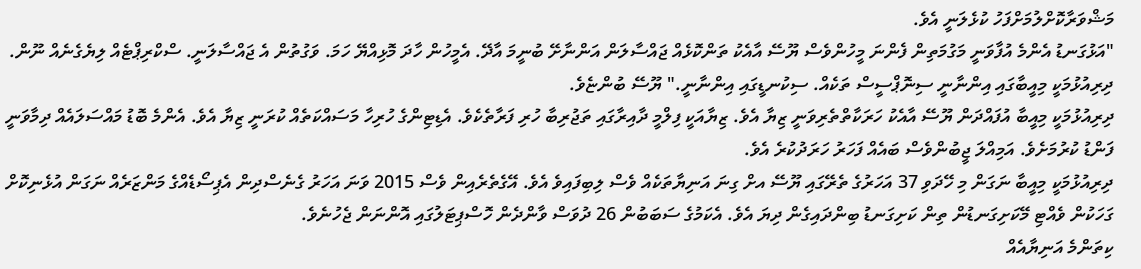މަޝްވަރާކޮށްލުމަށްފަހު ކުޅެލަނީ އެވެ.
"އަޅުގަނޑު އެންމެ އުފާވަނީ މަގުމަތިން ފެންނަ މީހުންވެސް ޔޫސޭ އާއެކު ތަންކޮޅެއް ޖައްސާލަން އަންނާށޭ ބުނީމަ އާދޭ. އެމީހުން ހާދަ މޮޅިއްޔޭ ހަމަ. ވަގުތުން އެ ޖައްސާލަނީ. ސްކްރިޕްޓެއް ލިޔެގެނެއް ނޫން. ދިރިއުޅުމަކީ މިއީބާގައި އިންނާނީ ސިނޮޕްސީސް ތަކެއް. ސިކުނޑީގައި އިންނާނީ." ޔޫސޭ ބުންޏެވެ.
ދިރިއުޅުމަކީ މިއީބާ އުފައްދަން ޔޫސޭ އާއެކު ހަރަކާތްތެރިވަނީ ޒިޔާ އެވެ. ޒިޔާއަކީ ފިލްމީ ދާއިރާގައި ތަޖުރިބާ ހުރި ފަރާތެކެވެ. އެޑިޓިންގެ ހުރިހާ މަސައްކަތެއް ކުރަނީ ޒިޔާ އެވެ. އެންމެ ބޮޑު މައްސަލައެއް ދިމާވަނީ ފަންޑު ކުރުމަށެވެ. އަމިއްލަ ޖީބުންވެސް ބައެއް ފަހަރު ހަރަދުކުރެ އެވެ.
ދިރިއުޅުމަކީ މިއީބާ ނަގަން މި ހޭދަވި 37 އަހަރުގެ ތެރޭގައި ޔޫސޭ އށް ގިނަ އަނިޔާތަކެއް ވެސް ލިބިފައިވެ އެވެ. އޭގެތެރެއިން ވެސް 2015 ވަނަ އަހަރު ގެނެސްދިން އެޕިސޯޑެއްގެ މަންޒަރެއް ނަގަން އުޅެނިކޮށް ގަހަކުން ވެއްޓި މޭކަށިގަނޑުން ތިން ކަށިގަނޑު ބިންދައިގެން ދިޔަ އެވެ. އެކަމުގެ ސަބަބުން 26 ދުވަސް ވާންދެން ހޮސްޕިޓަލުގައި އޮންނަން ޖެހުނެވެ.
ކިތަންމެ އަނިޔާއެއް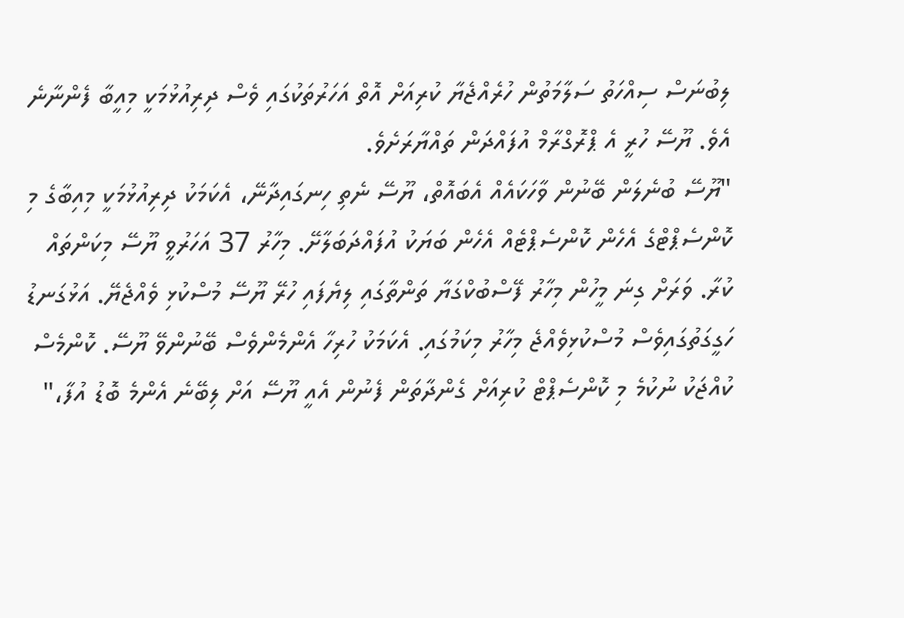ލިބުނަސް ސިއްހަތު ސަލާމަތުން ހުރެއްޖެޔާ ކުރިއަށް އޮތް އަހަރުތަކުގައި ވެސް ދިރިއުޅުމަކީ މިއީބާ ފެންނާނެ އެވެ. ޔޫސޭ ހުރީ އެ ޕްރޮގްރާމް އުފައްދަން ތައްޔާރަށެވެ.
"ޔޫސޭ ބުނެލަން ބޭނުން ވާހަކައެއް އެބައޮތް، ޔޫސޭ ނެތި ހިނގައިދާނޭ، އެކަމަކު ދިރިއުޅުމަކީ މިއިބާގެ މި ކޮންސެޕްޓްގެ އެހެން ކޮންސެޕްޓެއް އެހެން ބަޔަކު އުފައްދަބަލާށޭ. މިހާރު 37 އަހަރުވީ ޔޫސޭ މިކަންތައް ކުރާ. ވަރަށް ގިނަ މީހުން މިހާރު ފޭސްބުކްގަޔާ ތަންތާގައި ލިޔެފައި ހުރޭ ޔޫސޭ މުސްކުޅި ވެއްޖެޔޭ. އަޅުގަނޑު ހަގީގަތުގައިވެސް މުސްކުޅިވެއްޖެ މިހާރު މިކަމުގައި. އެކަމަކު ހުރިހާ އެންމެންވެސް ބޭނުންވޭ ޔޫސޭ. ކޮންމެސް ކުއްޖަކު ނުކުމެ މި ކޮންސެޕްޓް ކުރިއަށް ގެންދާތަން ފެނުން އެއީ ޔޫސޭ އަށް ލިބޭނެ އެންމެ ބޮޑު އުފާ،"